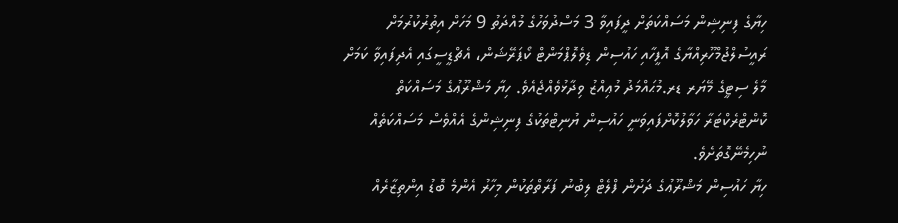ހިޔާގެ ފިނިޝިން މަސައްކަތަށް ދީފައިވާ 3 މަސްދުވަހުގެ މުއްދަތު 9 މަހަށް އިތުރުކުރުމަށް ރައީސުލްޖުމްހޫރިއްޔާގެ އޮފީހާއި ހައުސިން ޑިވެލޮޕްމަންޓް ކޯޕަރޭޝަން، އެޗްޑީސީގައި އެދިފައިވާ ކަމަށް މާލެ ސިޓީގެ މޭޔަރ ޑރ.މުޙައްމަދު މުޢިއްޒު ވިދާޅުވެއްޖެއެވެ. ހިޔާ މަޝްރޫޢުގެ މަސައްކަތް ކޮންޓްރެކްޓަރާ ހަވާލުކޮށްފައިވަނީ ހައުސިން ޔުނިޓްތަކުގެ ފިނިޝިންގެ އެއްވެސް މަސައްކަތެއް ނުހިމެނޭގޮތަށެވެ.
ހިޔާ ހައުސިން މަޝްރޫޢުގެ ދަށުން ފްލެޓް ލިބުނު ފަރާތްތަކުން މިހާރު އެންމެ ބޮޑު އިންތިޒާރެއް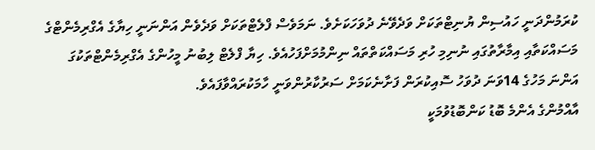ކުރަމުންދަނީ ހައުސިން ޔުނިޓްތަކަށް ވަދެވޭނެ ދުވަހަކަށެވެ. ނަމަވެސް ފްލެޓްތަކަށް ވަދެވެން އަންނަނީ ހިޔާގެ އެގްރިމެންޓްގެ މަސައްކަތާއި އިމާރާތުގައި ނުނިމި ހުރި މަސައްކަތްތައް ނިންމުމަށްފަހުއެވެ. ހިޔާ ފްލެޓް ލިބުނު މީހުންގެ އެގްރިމެންޓްތަކުގަ އަންނަ މަހުގެ 14ވަނަ ދުވަހު ސޮއިކުރަން ފަށާނެކަމަށް ސަރުކާރުންވަނީ ހާމަކުރައްވާފައެވެ.
އާއްމުންގެ އެންމެ ބޮޑު ކަންބޮޑުވުމަކީ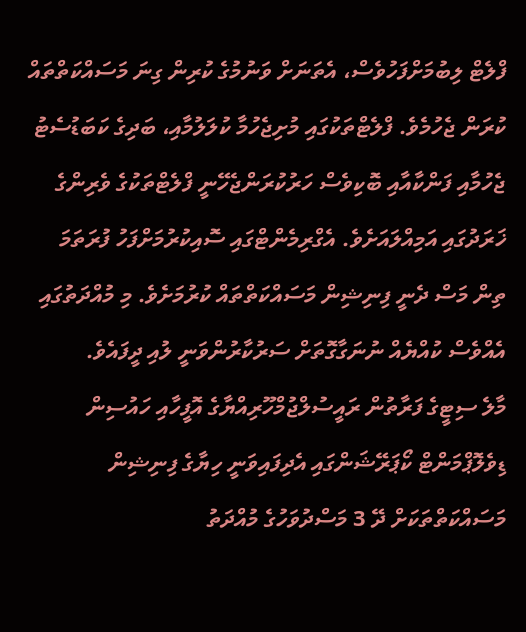ފްލެޓް ލިބުމަށްފަހުވެސް، އެތަނަށް ވަނުމުގެ ކުރިން ގިނަ މަސައްކަތްތައް ކުރަން ޖެހުމެވެ. ފްލެޓްތަކުގައި މުށިޖެހުމާ ކުލަލުމާއި، ބަދިގެ ކަބަޑުސެޓު ޖެހުމާއި ފަންކާއާއި ބޮކިވެސް ހަރުކުރަންޖެހޭނީ ފްލެޓްތަކުގެ ވެރިންގެ ޚަރަދުގައި އަމިއްލައަށެވެ. އެގްރިމެންޓްގައި ސޮއިކުރުމަށްފަހު ފުރަތަމަ ތިން މަސް ދެނީ ފިނިޝިން މަސައްކަތްތައް ކުރުމަށެވެ. މި މުއްދަތުގައި އެއްވެސް ކުއްޔެއް ނުނަގާގޮތަށް ސަރުކާރުންވަނީ ލުއި ދީފައެވެ.
މާލެ ސިޓީގެ ފަރާތުން ރައީސުލްޖުމްހޫރިއްޔާގެ އޮފީހާއި ހައުސިން ޑިވެލޮޕްމަންޓް ކޯޕަރޭޝަންގައި އެދިފައިވަނީ ހިޔާގެ ފިނިޝިން މަސައްކަތްތަކަށް ދޭ 3 މަސްދުވަހުގެ މުއްދަތު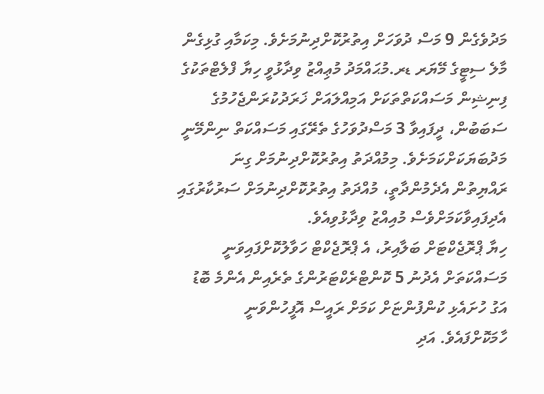މަދުވެގެން 9 މަސް ދުވަހަށް އިތުރުކޮށްދިނުމަށެވެ. މިކަމާއި ގުޅިގެން މާލެ ސިޓީގެ މޭޔަރ ޑރ.މުޙައްމަދު މުޢިއްޒު ވިދާޅުވީ ހިޔާ ފްލެޓްތަކުގެ ފިނިޝިން މަސައްކަތްތަކަށް އަމިއްލައަށް ޚަރަދުކުރަންޖެހުމުގެ ސަބަބުން، ދީފައިވާ 3 މަސްދުވަހުގެ ތެރޭގައި މަސައްކަތް ނިންމޭނީ މަދުބަޔަކަށްކަމަށެވެ. މިމުއްދަތު އިތުރުކޮށްދިނުމަށް ގިނަ ރައްޔިތުން އެދެމުންދާތީ، މުއްދަތު އިތުރުކޮށްދިނުމަށް ސަރުކާރުގައި އެދިފައިވާކަމަށްވެސް މުއިއްޒު ވިދާޅުވިއެވެ.
ހިޔާ ޕްރޮޖެކްޓަށް ބަލާއިރު، އެ ޕްރޮޖެކްޓް ހަވާލުކޮށްފައިވަނީ މަސައްކަތަށް އެދުނު 5 ކޮންޓްރެކްޓަރުންގެ ތެރެއިން އެންމެ ބޮޑު އަގު ހުށައެޅި ކުންފުންޏަށް ކަމަށް ރައީސް އޮފީހުންވަނީ ހާމަކޮށްފައެވެ. އަދި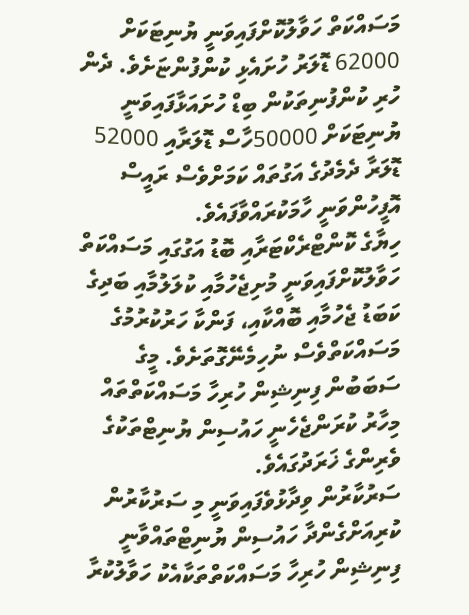މަސައްކަތް ހަވާލުކޮށްފައިވަނީ ޔުނިޓަކަށް 62000 ޑޮލަރު ހުށައެޅި ކުންފުންޏަށެވެ. ދެން ހުރި ކުންފުނިތަކުން ބިޑް ހުށައަޅާފައިވަނީ ޔުނިޓަކަށް 50000ހާސް ޑޮލަރާއި 52000 ޑޮލަރާ ދެމެދުގެ އަގުތައް ކަމަށްވެސް ރައީސް އޮފީހުންވަނީ ހާމަކުރައްވާފައެވެ.
ހިޔާގެ ކޮންޓްރެކްޓަރާއި ބޮޑު އަގުގައި މަސައްކަތް ހަވާލުކޮށްފައިވަނީ މުށިޖެހުމާއި ކުލަލުމާއި ބަދިގެ ކަބަޑު ޖެހުމާއި ބޮއްކާއި، ފަންކާ ހަރުކުރުމުގެ މަސައްކަތްވެސް ނުހިމެނޭގޮތަށެވެ. މީގެ ސަބަބުން ފިނިޝިން ހުރިހާ މަސައްކަތްތައް މިހާރު ކުރަންޖެހެނީ ހައުސިން ޔުނިޓްތަކުގެ ވެރިންގެ ޚަރަދުގައެވެ.
ސަރުކާރުން ވިދާޅުވެފައިވަނީ މި ސަރުކާރުން ކުރިއަށްގެންދާ ހައުސިން ޔުނިޓްތައްވާނީ ފިނިޝިން ހުރިހާ މަސައްކަތްތަކާއެކު ހަވާލުކުރާ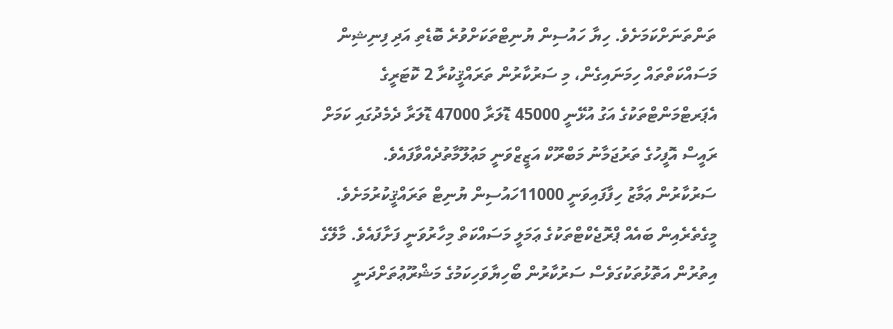ތަންތަނަށްކަމަށެވެ. ހިޔާ ހައުސިން ޔުނިޓްތަކަށްވުރެ ބޮޑެތި އަދި ފިނިޝިން މަސައްކަތްތައް ހިމަނައިގެން، މި ސަރުކާރުން ތަރައްޤީކުރާ 2 ކޮޓަރީގެ އެޕަރޓްމަންޓްތަކުގެ އަގު އުޅޭނީ 45000 ޑޮލަރާ 47000 ޑޮލަރާ ދެމެދުގައި ކަމަށް ރައީސް އޮފީހުގެ ތަރުޖަމާނު މަބްރޫކް އަޒީޒްވަނީ މަޢުލޫމާތުދެއްވާފައެވެ.
ސަރުކާރުން ޢަމާޒު ހިފާފައިވަނީ 11000ހައުސިން ޔުނިޓް ތަރައްޤީކުރުމަށެވެ. މީގެތެރެއިން ބައެއް ޕްރޮޖެކްޓްތަކުގެ ޢަމަލީ މަސައްކަތް މިހާރުވަނީ ފަށާފައެވެ. މާލޭގެ އިތުރުން އަތޮޅުތަކުގަވެސް ސަރުކާރުން ބޯހިޔާވަހިކަމުގެ މަޝްރޫޢުތަށްދަނީ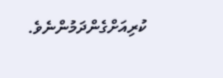ކުރިއަށްގެންދަމުންނެވެ.